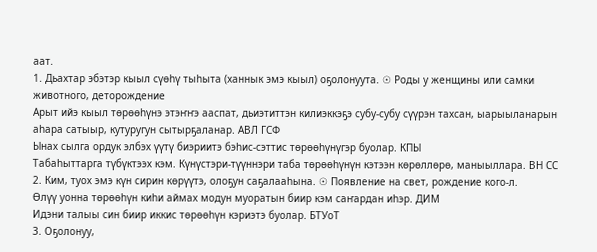аат.
1. Дьахтар эбэтэр кыыл сүөһү тыһыта (ханнык эмэ кыыл) оҕолонуута. ☉ Роды у женщины или самки животного, деторождение
Арыт ийэ кыыл төрөөһүнэ этэҥҥэ ааспат, дьиэтиттэн килиэккэҕэ субу-субу сүүрэн тахсан, ыарыыланарын аһара сатыыр, кутуругун сытырҕаланар. АВЛ ГСФ
Ынах сылга ордук элбэх үүтү биэриитэ бэһис-сэттис төрөөһүнүгэр буолар. КПЫ
Табаһыттарга түбүктээх кэм. Күнүстэри-түүннэри таба төрөөһүнүн кэтээн көрөллөрө, маныыллара. ВН СС
2. Ким, туох эмэ күн сирин көрүүтэ, олоҕун саҕалааһына. ☉ Появление на свет, рождение кого-л.
Өлүү уонна төрөөһүн киһи аймах модун муоратын биир кэм саҥардан иһэр. ДИМ
Идэни талыы син биир иккис төрөөһүн кэриэтэ буолар. БТУоТ
3. Оҕолонуу,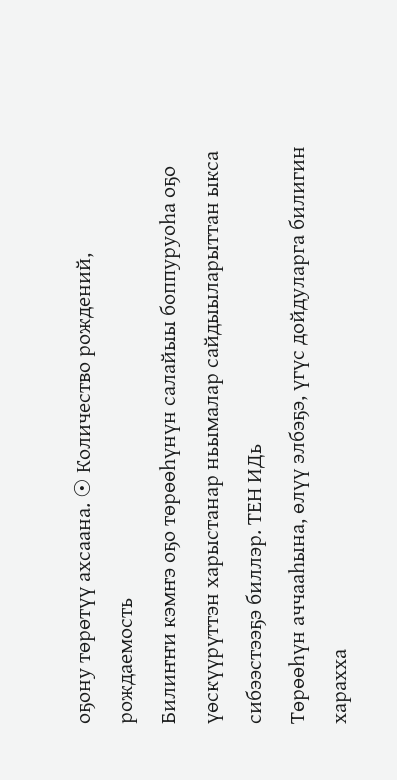оҕону төрөтүү ахсаана. ☉ Количество рождений, рождаемость
Билиҥҥи кэмҥэ оҕо төрөөһүнүн салайыы боппуруоһа оҕо үөскүүрүттэн харыстанар ньымалар сайдыыларыттан ыкса сибээстээҕэ биллэр. ТЕН ИДь
Төрөөһүн аччааһына, өлүү элбэҕэ, үгүс дойдуларга билигин харахха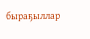быраҕыллар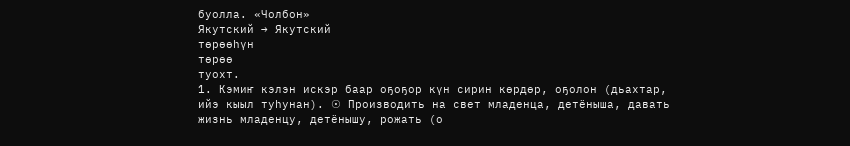буолла. «Чолбон»
Якутский → Якутский
төрөөһүн
төрөө
туохт.
1. Кэмиҥ кэлэн искэр баар оҕоҕор күн сирин көрдөр, оҕолон (дьахтар, ийэ кыыл туһунан). ☉ Производить на свет младенца, детёныша, давать жизнь младенцу, детёнышу, рожать (о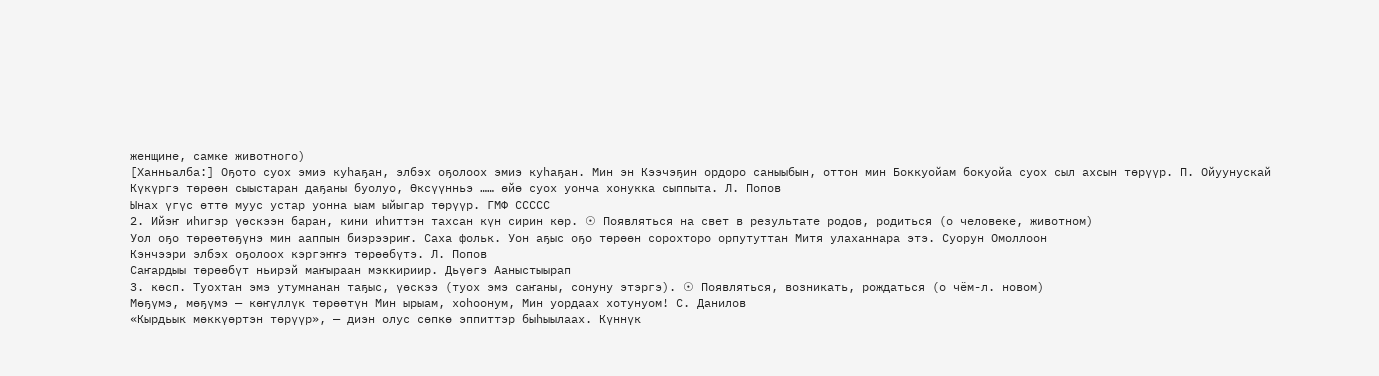женщине, самке животного)
[Ханньалба:] Оҕото суох эмиэ куһаҕан, элбэх оҕолоох эмиэ куһаҕан. Мин эн Кээчэҕин ордоро саныыбын, оттон мин Боккуойам бокуойа суох сыл ахсын төрүүр. П. Ойуунускай
Күкүргэ төрөөн сыыстаран даҕаны буолуо, Өксүүнньэ …… өйө суох уонча хонукка сыппыта. Л. Попов
Ынах үгүс өттө муус устар уонна ыам ыйыгар төрүүр. ГМФ ССССС
2. Ийэҥ иһигэр үөскээн баран, кини иһиттэн тахсан күн сирин көр. ☉ Появляться на свет в результате родов, родиться (о человеке, животном)
Уол оҕо төрөөтөҕүнэ мин ааппын биэрээриҥ. Саха фольк. Уон аҕыс оҕо төрөөн сорохторо орпутуттан Митя улаханнара этэ. Суорун Омоллоон
Кэнчээри элбэх оҕолоох кэргэҥҥэ төрөөбүтэ. Л. Попов
Саҥардыы төрөөбүт ньирэй маҥыраан мэккириир. Дьүөгэ Ааныстыырап
3. көсп. Туохтан эмэ утумнанан таҕыс, үөскээ (туох эмэ саҥаны, сонуну этэргэ). ☉ Появляться, возникать, рождаться (о чём-л. новом)
Мөҕүмэ, мөҕүмэ — көҥүллүк төрөөтүн Мин ырыам, хоһоонум, Мин уордаах хотунуом! С. Данилов
«Кырдьык мөккүөртэн төрүүр», — диэн олус сөпкө эппиттэр быһыылаах. Күннүк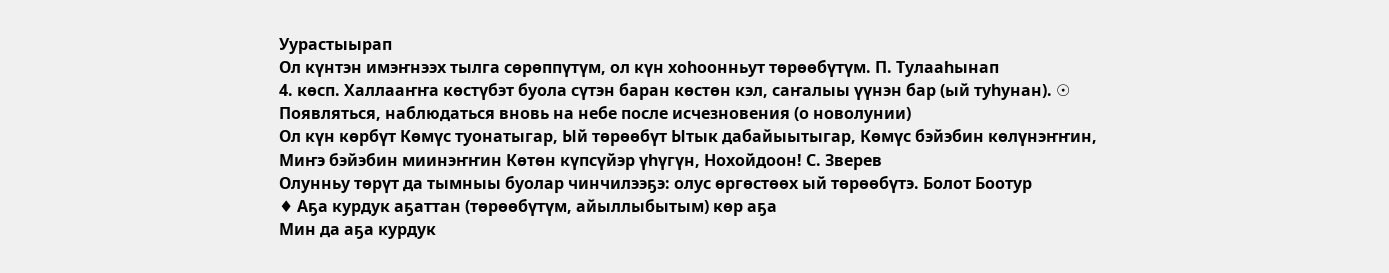Уурастыырап
Ол күнтэн имэҥнээх тылга сөрөппүтүм, ол күн хоһоонньут төрөөбүтүм. П. Тулааһынап
4. көсп. Халлааҥҥа көстүбэт буола сүтэн баран көстөн кэл, саҥалыы үүнэн бар (ый туһунан). ☉ Появляться, наблюдаться вновь на небе после исчезновения (о новолунии)
Ол күн көрбүт Көмүс туонатыгар, Ый төрөөбүт Ытык дабайыытыгар, Көмүс бэйэбин көлүнэҥҥин, Миҥэ бэйэбин миинэҥҥин Көтөн күпсүйэр үһүгүн, Нохойдоон! С. Зверев
Олунньу төрүт да тымныы буолар чинчилээҕэ: олус өргөстөөх ый төрөөбүтэ. Болот Боотур
♦ Аҕа курдук аҕаттан (төрөөбүтүм, айыллыбытым) көр аҕа
Мин да аҕа курдук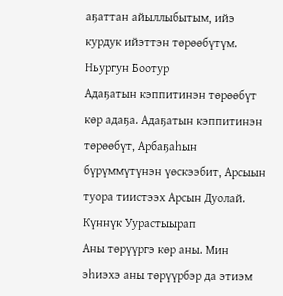аҕаттан айыллыбытым, ийэ курдук ийэттэн төрөөбүтүм. Ньургун Боотур
Адаҕатын кэппитинэн төрөөбүт көр адаҕа. Адаҕатын кэппитинэн төрөөбүт, Арбаҕаһын бүрүммүтүнэн үөскээбит, Арсыын туора тиистээх Арсын Дуолай. Күннүк Уурастыырап
Аны төрүүргэ көр аны. Мин эһиэхэ аны төрүүрбэр да этиэм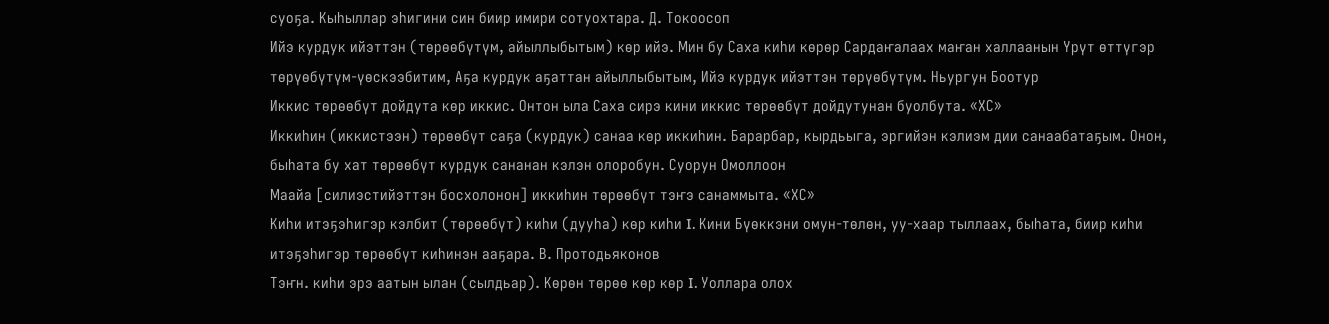суоҕа. Кыһыллар эһигини син биир имири сотуохтара. Д. Токоосоп
Ийэ курдук ийэттэн (төрөөбүтүм, айыллыбытым) көр ийэ. Мин бу Саха киһи көрөр Сардаҥалаах маҥан халлаанын Үрүт өттүгэр төрүөбүтүм-үөскээбитим, Аҕа курдук аҕаттан айыллыбытым, Ийэ курдук ийэттэн төрүөбүтүм. Ньургун Боотур
Иккис төрөөбүт дойдута көр иккис. Онтон ыла Саха сирэ кини иккис төрөөбүт дойдутунан буолбута. «ХС»
Иккиһин (иккистээн) төрөөбүт саҕа (курдук) санаа көр иккиһин. Барарбар, кырдьыга, эргийэн кэлиэм дии санаабатаҕым. Онон, быһата бу хат төрөөбүт курдук сананан кэлэн олоробун. Суорун Омоллоон
Маайа [силиэстийэттэн босхолонон] иккиһин төрөөбүт тэҥэ санаммыта. «ХС»
Киһи итэҕэһигэр кэлбит (төрөөбүт) киһи (дууһа) көр киһи I. Кини Бүөккэни омун-төлөн, уу-хаар тыллаах, быһата, биир киһи итэҕэһигэр төрөөбүт киһинэн ааҕара. В. Протодьяконов
Тэҥн. киһи эрэ аатын ылан (сылдьар). Көрөн төрөө көр көр I. Уоллара олох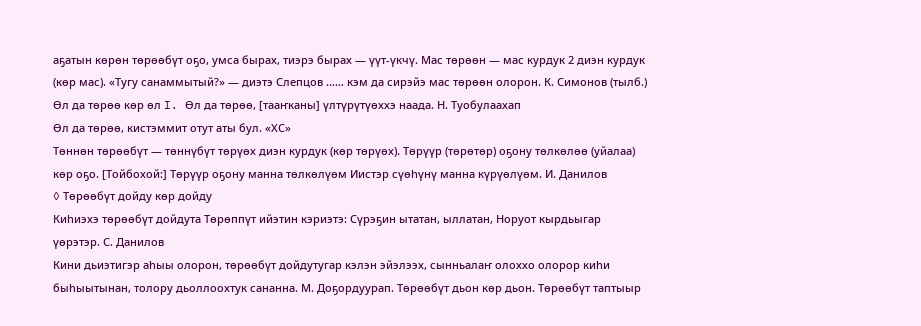аҕатын көрөн төрөөбүт оҕо, умса бырах, тиэрэ бырах — үүт-үкчү. Мас төрөөн — мас курдук 2 диэн курдук (көр мас). «Тугу санаммытый?» — диэтэ Слепцов …… кэм да сирэйэ мас төрөөн олорон. К. Симонов (тылб.)
Өл да төрөө көр өл I. Өл да төрөө, [тааҥканы] үлтүрүтүөххэ наада. Н. Туобулаахап
Өл да төрөө, кистэммит отут аты бул. «ХС»
Төннөн төрөөбүт — төннүбүт төрүөх диэн курдук (көр төрүөх). Төрүүр (төрөтөр) оҕону төлкөлөө (уйалаа) көр оҕо. [Тойбохой:] Төрүүр оҕону манна төлкөлүөм Иистэр сүөһүнү манна күрүөлүөм. И. Данилов
◊ Төрөөбүт дойду көр дойду
Киһиэхэ төрөөбүт дойдута Төрөппүт ийэтин кэриэтэ: Сүрэҕин ытатан, ыллатан, Норуот кырдьыгар үөрэтэр. С. Данилов
Кини дьиэтигэр аһыы олорон, төрөөбүт дойдутугар кэлэн эйэлээх, сынньалаҥ олоххо олорор киһи быһыытынан, толору дьоллоохтук сананна. М. Доҕордуурап. Төрөөбүт дьон көр дьон. Төрөөбүт таптыыр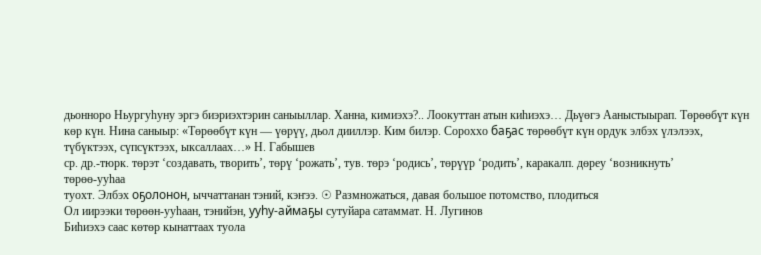дьонноро Ньургуһуну эргэ биэриэхтэрин саныыллар. Ханна, кимиэхэ?.. Лоокуттан атын киһиэхэ… Дьүөгэ Ааныстыырап. Төрөөбүт күн көр күн. Нина саныыр: «Төрөөбүт күн — үөрүү, дьол дииллэр. Ким билэр. Сороххо баҕас төрөөбүт күн ордук элбэх үлэлээх, түбүктээх, сүпсүктээх, ыксаллаах…» Н. Габышев
ср. др.-тюрк. төрэт ‘создавать, творить’, төрү ‘рожать’, тув. төрэ ‘родись’, төрүүр ‘родить’, каракалп. дөреу ‘возникнуть’
төрөө-ууһаа
туохт. Элбэх оҕолонон, ыччаттанан тэний, кэҥээ. ☉ Размножаться, давая большое потомство, плодиться
Ол иирээки төрөөн-ууһаан, тэнийэн, ууһу-аймаҕы сутуйара сатаммат. Н. Лугинов
Биһиэхэ саас көтөр кынаттаах туола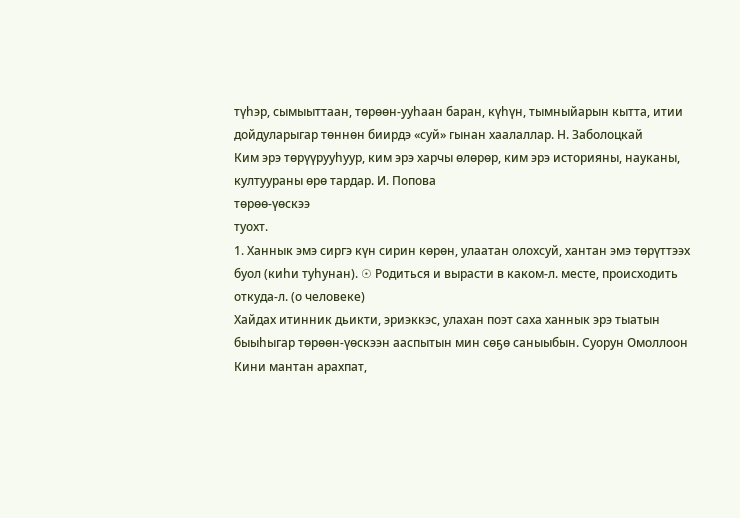түһэр, сымыыттаан, төрөөн-ууһаан баран, күһүн, тымныйарын кытта, итии дойдуларыгар төннөн биирдэ «суй» гынан хаалаллар. Н. Заболоцкай
Ким эрэ төрүүрууһуур, ким эрэ харчы өлөрөр, ким эрэ историяны, науканы, култуураны өрө тардар. И. Попова
төрөө-үөскээ
туохт.
1. Ханнык эмэ сиргэ күн сирин көрөн, улаатан олохсуй, хантан эмэ төрүттээх буол (киһи туһунан). ☉ Родиться и вырасти в каком-л. месте, происходить откуда-л. (о человеке)
Хайдах итинник дьикти, эриэккэс, улахан поэт саха ханнык эрэ тыатын быыһыгар төрөөн-үөскээн ааспытын мин сөҕө саныыбын. Суорун Омоллоон
Кини мантан арахпат,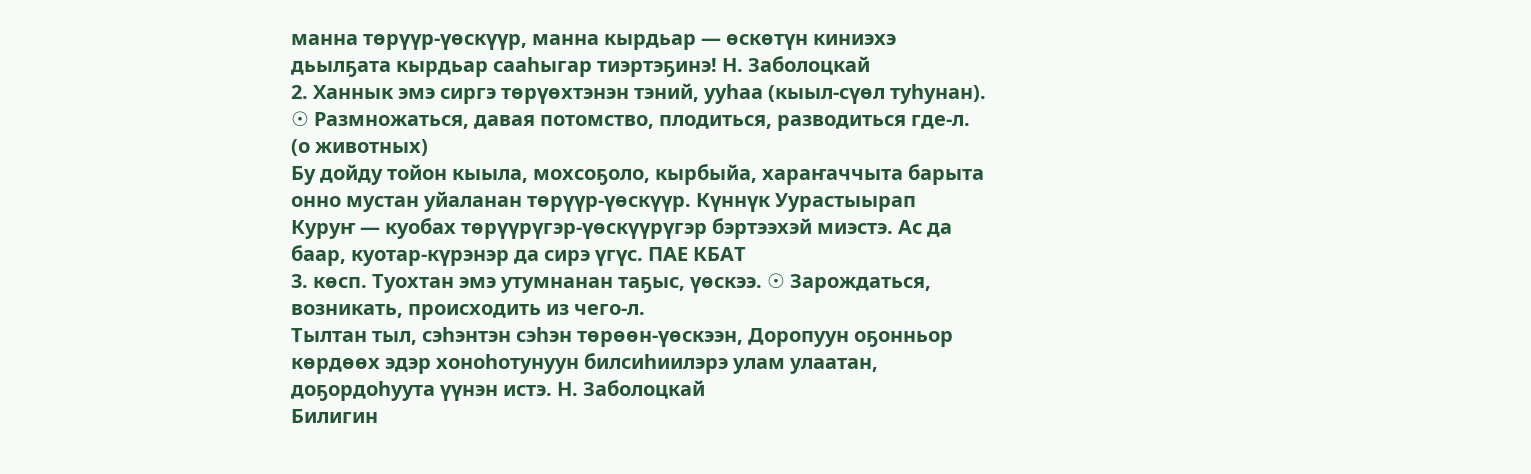манна төрүүр-үөскүүр, манна кырдьар — өскөтүн киниэхэ дьылҕата кырдьар сааһыгар тиэртэҕинэ! Н. Заболоцкай
2. Ханнык эмэ сиргэ төрүөхтэнэн тэний, ууһаа (кыыл-сүөл туһунан). ☉ Размножаться, давая потомство, плодиться, разводиться где-л. (о животных)
Бу дойду тойон кыыла, мохсоҕоло, кырбыйа, хараҥаччыта барыта онно мустан уйаланан төрүүр-үөскүүр. Күннүк Уурастыырап
Куруҥ — куобах төрүүрүгэр-үөскүүрүгэр бэртээхэй миэстэ. Ас да баар, куотар-күрэнэр да сирэ үгүс. ПАЕ КБАТ
3. көсп. Туохтан эмэ утумнанан таҕыс, үөскээ. ☉ Зарождаться, возникать, происходить из чего-л.
Тылтан тыл, сэһэнтэн сэһэн төрөөн-үөскээн, Доропуун оҕонньор көрдөөх эдэр хоноһотунуун билсиһиилэрэ улам улаатан, доҕордоһуута үүнэн истэ. Н. Заболоцкай
Билигин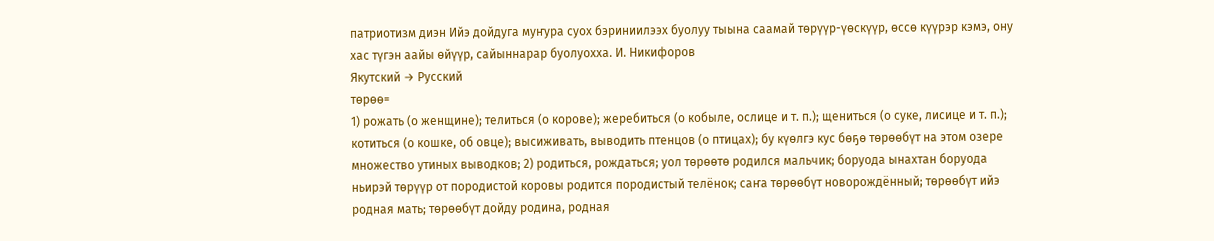патриотизм диэн Ийэ дойдуга муҥура суох бэриниилээх буолуу тыына саамай төрүүр-үөскүүр, өссө күүрэр кэмэ, ону хас түгэн аайы өйүүр, сайыннарар буолуохха. И. Никифоров
Якутский → Русский
төрөө=
1) рожать (о женщине); телиться (о корове); жеребиться (о кобыле, ослице и т. п.); щениться (о суке, лисице и т. п.); котиться (о кошке, об овце); высиживать, выводить птенцов (о птицах); бу күөлгэ кус бөҕө төрөөбүт на этом озере множество утиных выводков; 2) родиться, рождаться; уол төрөөтө родился мальчик; боруода ынахтан боруода ньирэй төрүүр от породистой коровы родится породистый телёнок; саҥа төрөөбүт новорождённый; төрөөбүт ийэ родная мать; төрөөбүт дойду родина, родная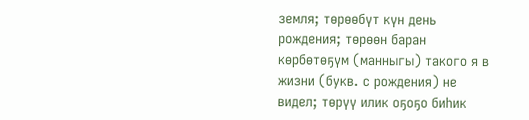земля; төрөөбүт күн день рождения; төрөөн баран көрбөтөҕүм (манныгы) такого я в жизни (букв. с рождения) не видел; төрүү илик оҕоҕо биһик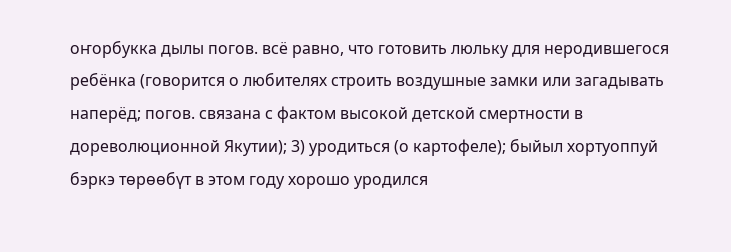оҥорбукка дылы погов. всё равно, что готовить люльку для неродившегося ребёнка (говорится о любителях строить воздушные замки или загадывать наперёд; погов. связана с фактом высокой детской смертности в дореволюционной Якутии); 3) уродиться (о картофеле); быйыл хортуоппуй бэркэ төрөөбүт в этом году хорошо уродился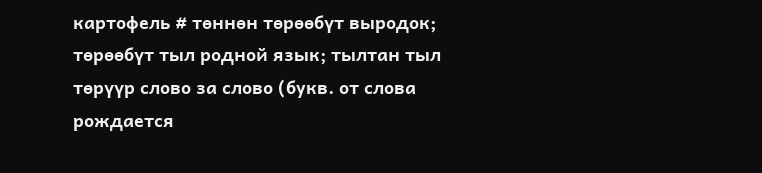картофель # төннөн төрөөбүт выродок; төрөөбүт тыл родной язык; тылтан тыл төрүүр слово за слово (букв. от слова рождается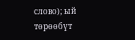слово); ый төрөөбүт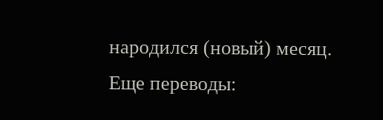народился (новый) месяц.
Еще переводы: